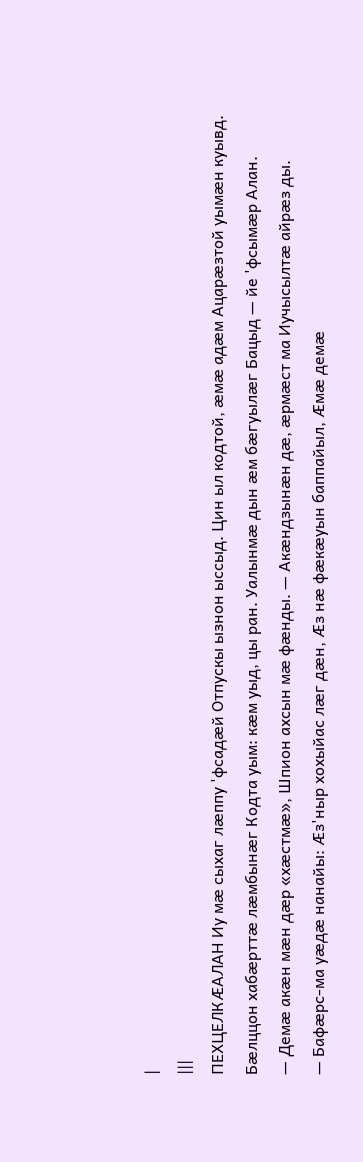|
|||
ПЕХЦЕЛКÆАЛАН Иу мæ сыхаг лæппу 'фсадæй Отпускы ызнон ыссыд. Цин ыл кодтой, æмæ адæм Ацарæзтой уымæн куывд.
Бæлццон хабæрттæ лæмбынæг Кодта уым: кæм уыд, цы ран. Уалынмæ дын æм бæгуылæг Бацыд — йе 'фсымæр Алан.
— Демæ акæн мæн дæр «хæстмæ», Шпион ахсын мæ фæнды. — Акæндзынæн дæ, æрмæст ма Иучысылтæ айрæз ды.
— Бафæрс-ма уæдæ нанайы: Æз'ныр хохыйас лæг дæн, Æз нæ фæкæуын баппайыл, Æмæ демæ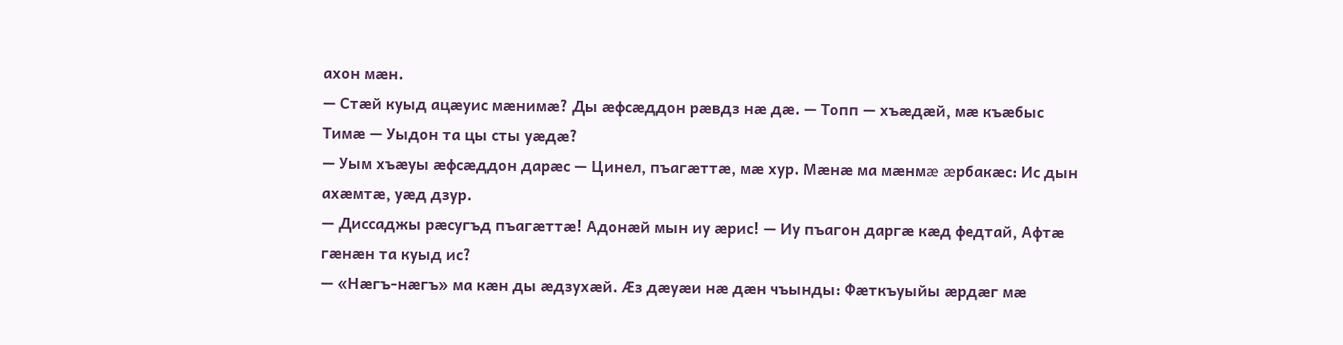ахон мæн.
— Стæй куыд ацæуис мæнимæ? Ды æфсæддон рæвдз нæ дæ. — Топп — хъæдæй, мæ къæбыс Тимæ — Уыдон та цы сты уæдæ?
— Уым хъæуы æфсæддон дарæс — Цинел, пъагæттæ, мæ хур. Мæнæ ма мæнмæ æрбакæс: Ис дын ахæмтæ, уæд дзур.
— Диссаджы рæсугъд пъагæттæ! Адонæй мын иу æрис! — Иу пъагон даргæ кæд федтай, Афтæ гæнæн та куыд ис?
— «Нæгъ-нæгъ» ма кæн ды æдзухæй. Æз дæуæи нæ дæн чъынды: Фæткъуыйы æрдæг мæ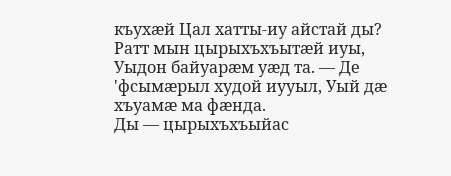къухæй Цал хатты-иу айстай ды?
Ратт мын цырыхъхъытæй иуы, Уыдон байуарæм уæд та. — Де 'фсымæрыл худой иууыл, Уый дæ хъуамæ ма фæнда.
Ды — цырыхъхъыйас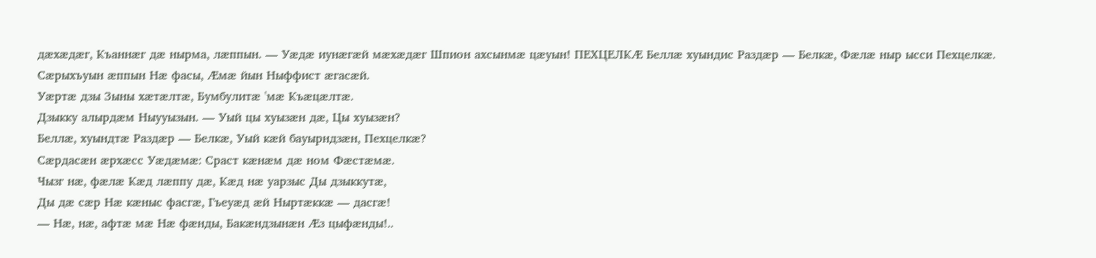дæхæдæг, Къаннæг дæ нырма, лæппын. — Уæдæ иунæгæй мæхæдæг Шпион ахсынмæ цæуын! ПЕХЦЕЛКÆ Беллæ хуындис Раздæр — Белкæ, Фæлæ ныр ысси Пехцелкæ.
Сæрыхъуын æппын Нæ фасы, Æмæ йын Ныффист æгасæй.
Уæртæ дзы Зыны хæтæлтæ, Бумбулитæ 'мæ Къæцæлтæ.
Дзыкку алырдæм Ныууызын. — Уый цы хуызæн дæ, Цы хуызæн?
Беллæ, хуындтæ Раздæр — Белкæ, Уый кæй бауырндзæн, Пехцелкæ?
Сæрдасæн æрхæсс Уæдæмæ: Сраст кæнæм дæ ном Фæстæмæ.
Чызг нæ, фæлæ Кæд лæппу дæ, Кæд нæ уарзыс Ды дзыккутæ,
Ды дæ сæр Нæ кæныс фасгæ, Гъеуæд æй Ныртæккæ — дасгæ!
— Нæ, нæ, афтæ мæ Нæ фæнды, Бакæндзынæн Æз цыфæнды!..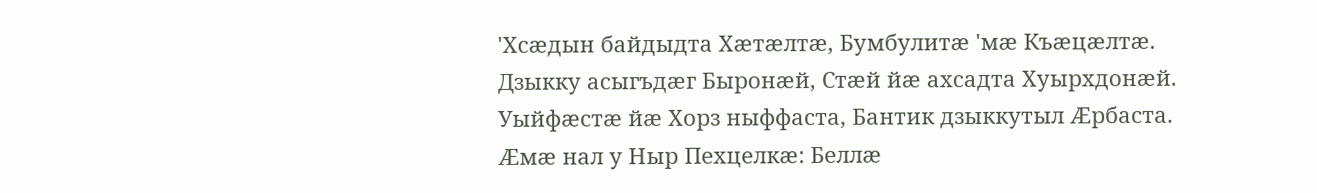'Хсæдын байдыдта Хæтæлтæ, Бумбулитæ 'мæ Къæцæлтæ.
Дзыкку асыгъдæг Быронæй, Стæй йæ ахсадта Хуырхдонæй.
Уыйфæстæ йæ Хорз ныффаста, Бантик дзыккутыл Æрбаста.
Æмæ нал у Ныр Пехцелкæ: Беллæ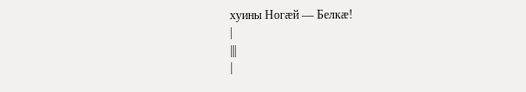хуины Ногæй — Белкæ!
|
|||
|